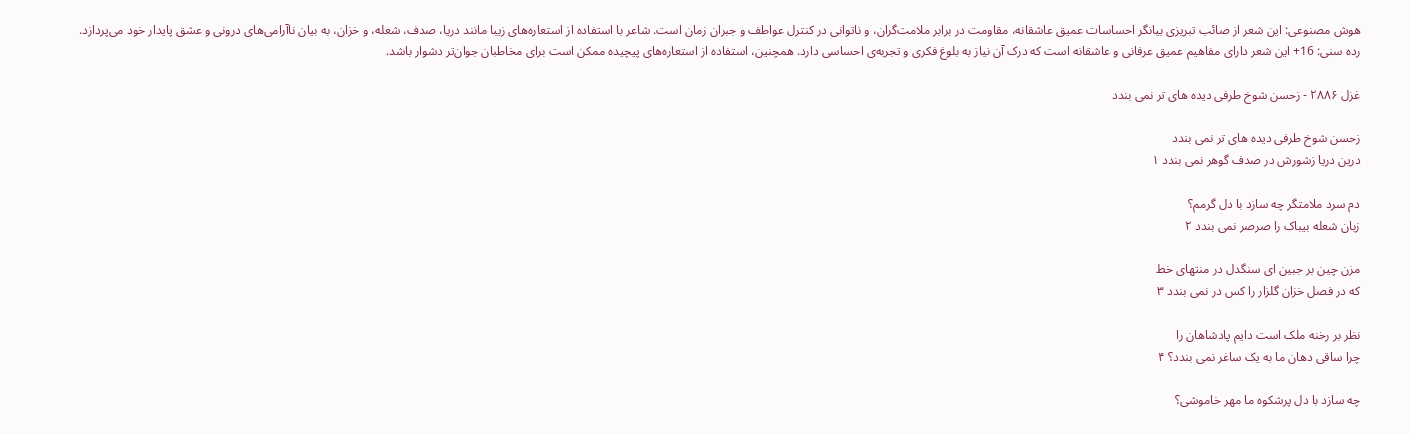هوش مصنوعی: این شعر از صائب تبریزی بیانگر احساسات عمیق عاشقانه، مقاومت در برابر ملامت‌گران، و ناتوانی در کنترل عواطف و جبران زمان است. شاعر با استفاده از استعاره‌های زیبا مانند دریا، صدف، شعله، و خزان، به بیان ناآرامی‌های درونی و عشق پایدار خود می‌پردازد.
رده سنی: 16+ این شعر دارای مفاهیم عمیق عرفانی و عاشقانه است که درک آن نیاز به بلوغ فکری و تجربه‌ی احساسی دارد. همچنین، استفاده از استعاره‌های پیچیده ممکن است برای مخاطبان جوان‌تر دشوار باشد.

غزل ۲۸۸۶ - زحسن شوخ طرفی دیده های تر نمی بندد

زحسن شوخ طرفی دیده های تر نمی بندد
درین دریا زشورش در صدف گوهر نمی بندد ۱

دم سرد ملامتگر چه سازد با دل گرمم؟
زبان شعله بیباک را صرصر نمی بندد ۲

مزن چین بر جبین ای سنگدل در منتهای خط
که در فصل خزان گلزار را کس در نمی بندد ۳

نظر بر رخنه ملک است دایم پادشاهان را
چرا ساقی دهان ما به یک ساغر نمی بندد؟ ۴

چه سازد با دل پرشکوه ما مهر خاموشی؟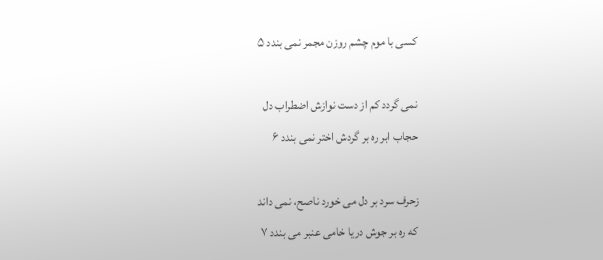کسی با موم چشم روزن مجمر نمی بندد ۵

نمی گردد کم از دست نوازش اضطراب دل
حجاب ابر ره بر گردش اختر نمی بندد ۶

زحرف سرد بر دل می خورد ناصح، نمی داند
که ره بر جوش دریا خامی عنبر می بندد ۷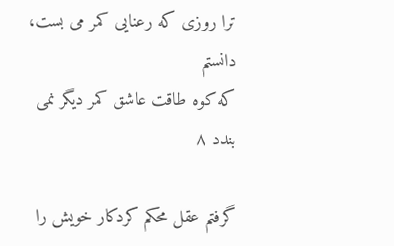ترا روزی که رعنایی کمر می بست، دانستم
که کوه طاقت عاشق کمر دیگر نمی بندد ۸

گرفتم عقل محکم کردکار خویش را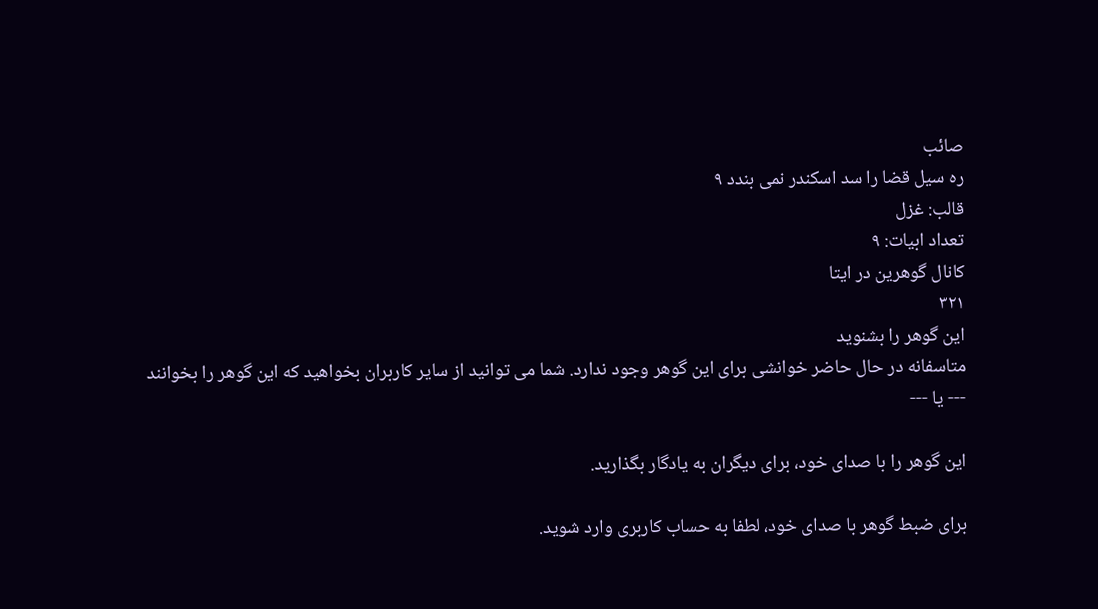صائب
ره سیل قضا را سد اسکندر نمی بندد ۹
قالب: غزل
تعداد ابیات: ۹
کانال گوهرین در ایتا
۳۲۱
این گوهر را بشنوید
متاسفانه در حال حاضر خوانشی برای این گوهر وجود ندارد. شما می توانید از سایر کاربران بخواهید که این گوهر را بخوانند
--- یا ---

این گوهر را با صدای خود، برای دیگران به یادگار بگذارید.

برای ضبط گوهر با صدای خود، لطفا به حساب کاربری وارد شوید.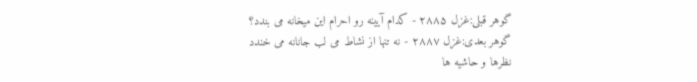گوهر قبلی:غزل ۲۸۸۵ - کدام آیینه رو احرام این میخانه می بندد؟
گوهر بعدی:غزل ۲۸۸۷ - نه تنها از نشاط می لب جانانه می خندد
نظرها و حاشیه ها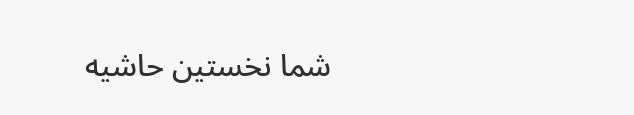شما نخستین حاشیه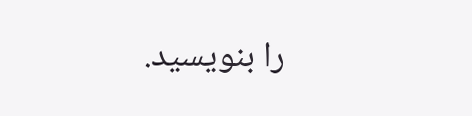را بنویسید.